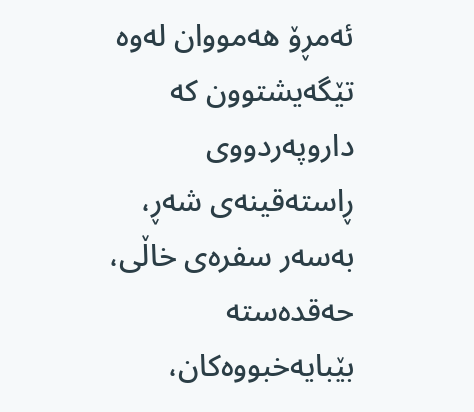ئەمڕۆ هەمووان لەوە تێگەیشتوون کە داروپەردووی ڕاستەقینەی شەڕ، بەسەر سفرەی خاڵی، حەقدەستە بێبایەخبووەکان،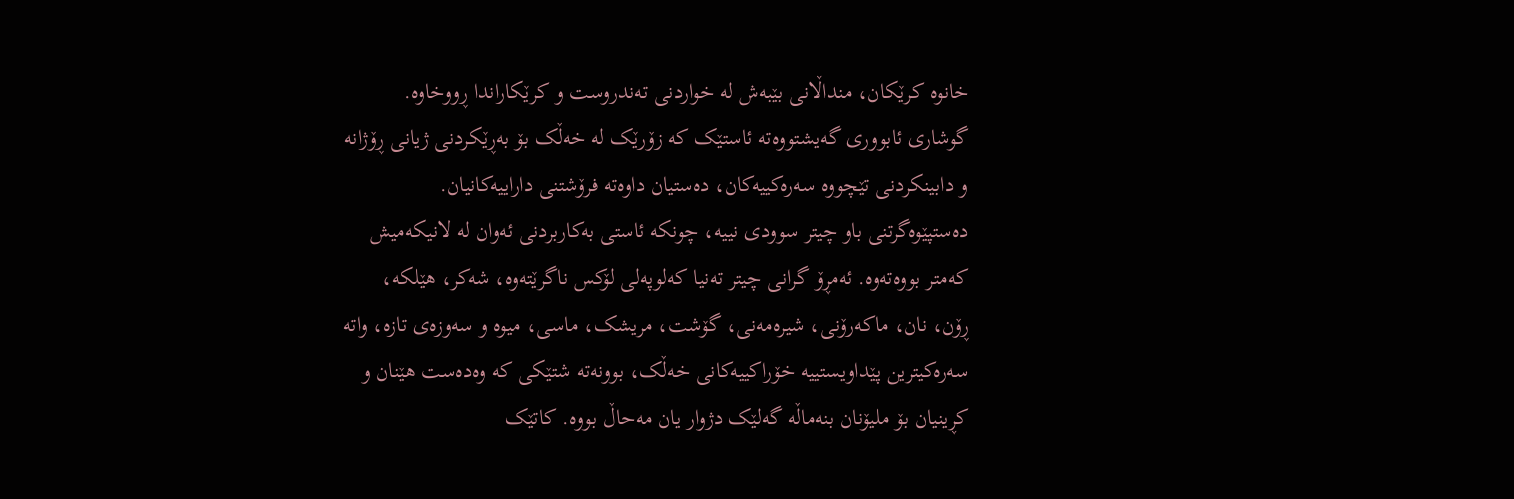خانوە کرێکان، منداڵانی بێبەش لە خواردنی تەندروست و کرێکاراندا ڕووخاوە. گوشاری ئابووری گەیشتووەتە ئاستێک کە زۆرێک لە خەڵک بۆ بەڕێکردنی ژیانی ڕۆژانە و دابینکردنی تێچووە سەرەکییەکان، دەستیان داوەتە فرۆشتنی داراییەکانیان. دەستپێوەگرتنی باو چیتر سوودی نییە، چونکە ئاستی بەکاربردنی ئەوان لە لانیکەمیش کەمتر بووەتەوە. ئەمڕۆ گرانی چیتر تەنیا کەلوپەلی لۆکس ناگرێتەوە، شەکر، هێلکە، ڕۆن، نان، ماکەرۆنی، شیرەمەنی، گۆشت، مریشک، ماسی، میوە و سەوزەی تازە، واتە سەرەکیترین پێداویستییە خۆراکییەکانی خەڵک، بوونەتە شتێکی کە وەدەست هێنان و کڕینیان بۆ ملیۆنان بنەماڵە گەلێک دژوار یان مەحاڵ بووە. کاتێک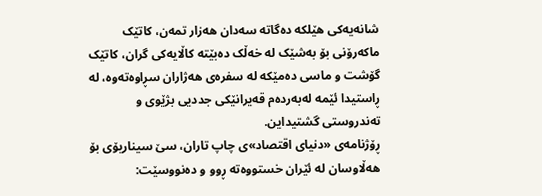شانەیەکی هێلکە دەگاتە سەدان هەزار تمەن، کاتێک ماکەرۆنی بۆ بەشێک لە خەڵک دەبێتە کاڵایەکی گران، کاتێک گۆشت و ماسی دەمێکە لە سفرەی هەژاران سڕاوەتەوە، لە ڕاستیدا ئێمە لەبەردەم قەیرانێکی جددیی بژێوی و تەندروستی گشتیداین.
ڕۆژنامەی «دنیای اقتصاد»ی چاپ تاران، سێ سیناریۆی بۆ هەڵاوسان لە ئێران خستووەتە ڕوو و دەنووسێت: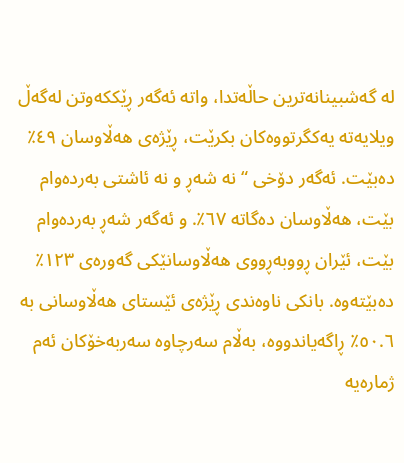لە گەشبینانەترین حاڵەتدا، واتە ئەگەر ڕێککەوتن لەگەڵ ویلایەتە یەکگرتووەکان بکرێت، ڕێژەی هەڵاوسان ٤٩٪ دەبێت. ئەگەر دۆخی “نە شەڕ و نە ئاشتی بەردەوام بێت، هەڵاوسان دەگاتە ٦٧٪. و ئەگەر شەڕ بەردەوام بێت، ئێران ڕووبەڕووی هەڵاوسانێکی گەورەی ١٢٣٪ دەبێتەوە. بانکی ناوەندی ڕێژەی ئێستای هەڵاوسانی بە ٥٠.٦٪ ڕاگەیاندووە، بەڵام سەرچاوە سەربەخۆکان ئەم ژمارەیە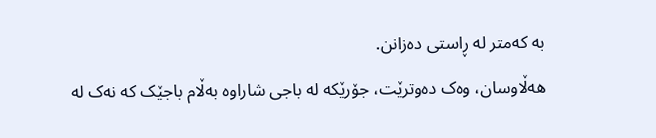بە کەمتر لە ڕاستی دەزانن.
هەڵاوسان، وەک دەوترێت، جۆرێکە لە باجی شاراوە بەڵام باجێک کە نەک لە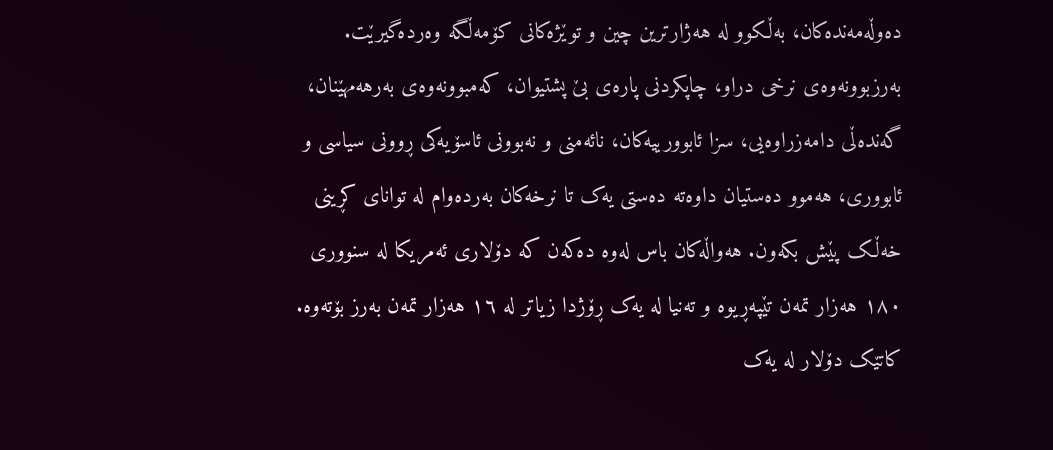دەوڵەمەندەکان، بەڵکوو لە هەژارترین چین و توێژەکانی کۆمەڵگە وەردەگیرێت. بەرزبوونەوەی نرخی دراو، چاپکردنی پارەی بێ پشتیوان، کەمبوونەوەی بەرهەمهێنان، گەندەڵی دامەزراوەیی، سزا ئابوورییەکان، نائەمنی و نەبوونی ئاسۆیەکی ڕوونی سیاسی و ئابووری، هەموو دەستیان داوەتە دەستی یەک تا نرخەکان بەردەوام لە توانای کڕینی خەڵک پێش بکەون. هەواڵەکان باس لەوە دەکەن کە دۆلاری ئەمریکا لە سنووری ١٨٠ هەزار تمەن تێپەڕیوە و تەنیا لە یەک ڕۆژدا زیاتر لە ١٦ هەزار تمەن بەرز بۆتەوە. کاتێک دۆلار لە یەک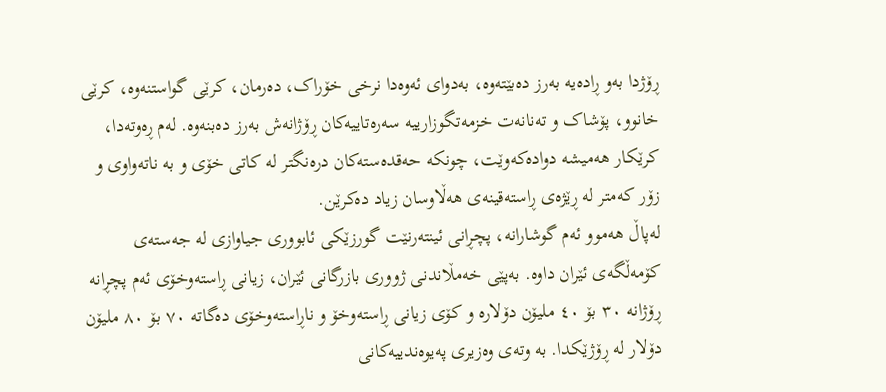ڕۆژدا بەو ڕادەیە بەرز دەبێتەوە، بەدوای ئەوەدا نرخی خۆراک، دەرمان، کرێی گواستنەوە، کرێی خانوو، پۆشاک و تەنانەت خزمەتگوزارییە سەرەتاییەکان ڕۆژانەش بەرز دەبنەوە. لەم ڕەوتەدا، کرێکار هەمیشە دوادەکەوێت، چونکە حەقدەستەکان درەنگتر لە کاتی خۆی و بە ناتەواوی و زۆر کەمتر لە ڕێژەی ڕاستەقینەی هەڵاوسان زیاد دەکرێن.
لەپاڵ هەموو ئەم گوشارانە، پچڕانی ئینتەرنێت گورزێکی ئابووری جیاوازی لە جەستەی کۆمەڵگەی ئێران داوە. بەپێی خەمڵاندنی ژووری بازرگانی ئێران، زیانی ڕاستەوخۆی ئەم پچڕانە ڕۆژانە ٣٠ بۆ ٤٠ ملیۆن دۆلارە و کۆی زیانی ڕاستەوخۆ و ناڕاستەوخۆی دەگاتە ٧٠ بۆ ٨٠ ملیۆن دۆلار لە ڕۆژێکدا. بە وتەی وەزیری پەیوەندییەکانی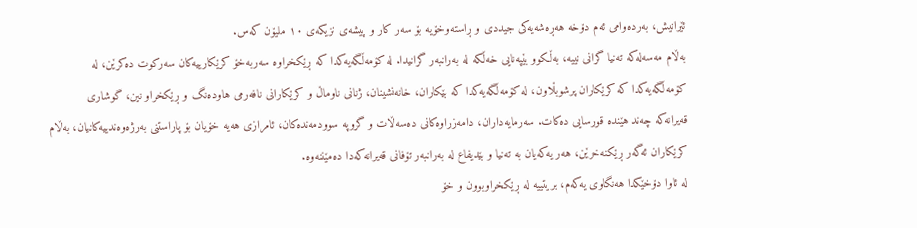ئێرانیش، بەردەوامی ئەم دۆخە هەڕەشەیەکی جیددی و ڕاستەوخۆیە بۆ سەر کار و پیشەی نزیکەی ١٠ ملیۆن کەس.
بەڵام مەسەلەکە تەنیا گرانی نییە، بەڵکوو بێپەنایی خەڵکە لە بەرانبەر گرانیدا. لە کۆمەڵگەیەکدا کە ڕێکخراوە سەربەخۆ کرێکارییەکان سەرکوت دەکرێن، لە کۆمەڵگەیەکدا کە کرێکاران پرشوبڵاون، لە کۆمەڵگەیەکدا کە بێکاران، خانەنشینان، ژنانی ناوماڵ و کرێکارانی نافەرمی هاودەنگ و ڕێکخراو نین، گوشاری قەیرانەکە چەند هێندە قورسایی دەکات. سەرمایەداران، دامەزراوەکانی دەسەڵات و گروپە سوودمەندەکان، ئامرازی هەیە خۆیان بۆ پاراستنی بەرژەوەندییەکانیان، بەڵام کرێکاران ئەگەر ڕێکنەخرێن، هەر یەکەیان بە تەنیا و بێدیفاع لە بەرانبەر تۆفانی قەیرانەکەدا دەمێننەوە.
لە ئاوا دۆخێکدا هەنگاوی یەکەم، بریتییە لە ڕێکخراوبوون و خۆ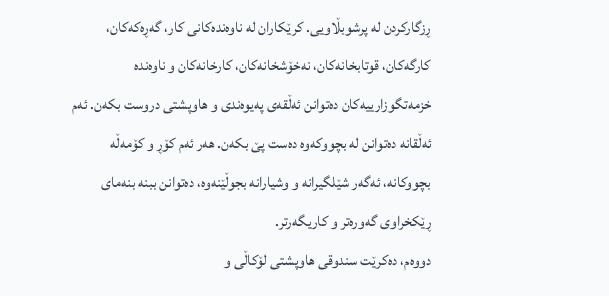ڕزگارکردن لە پرشوبڵاویی. کرێکاران لە ناوەندەکانی کار، گەڕەکەکان، کارگەکان، قوتابخانەکان، نەخۆشخانەکان، کارخانەکان و ناوەندە خزمەتگوزارییەکان دەتوانن ئەڵقەی پەیوەندی و هاوپشتی دروست بکەن. ئەم ئەڵقانە دەتوانن لە بچووکەوە دەست پێ بکەن. هەر ئەم کۆڕ و کۆمەڵە بچووکانە، ئەگەر شێلگیرانە و وشیارانە بجوڵێنەوە، دەتوانن ببنە بنەمای ڕێکخراوی گەورەتر و کاریگەرتر.
دووەم، دەکرێت سندوقی هاوپشتی لۆکاڵی و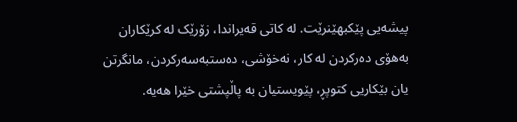پیشەیی پێکبهێنرێت. لە کاتی قەیراندا، زۆرێک لە کرێکاران بەهۆی دەرکردن لە کار، نەخۆشی، دەستبەسەرکردن، مانگرتن یان بێکاریی کتوپڕ، پێویستیان بە پاڵپشتی خێرا هەیە.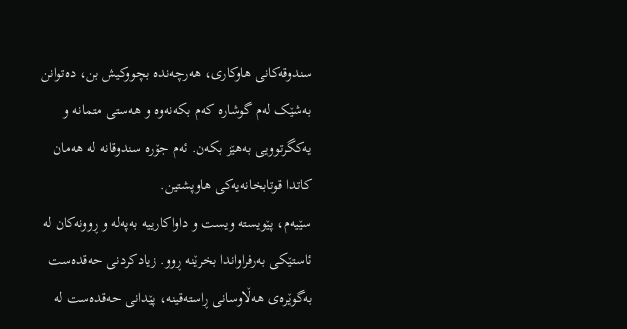سندوقەکانی هاوکاری، هەرچەندە بچووکیش بن، دەتوانن بەشێک لەم گوشارە کەم بکەنەوە و هەستی متمانە و یەکگرتوویی بەهێز بکەن. ئەم جۆرە سندوقانە لە هەمان کاتدا قوتابخانەیەکی هاوپشتین.
سێیەم، پێویستە ویست و داواکارییە بەپەلە و ڕوونەکان لە ئاستێکی بەرفراواندا بخرێنە ڕوو. زیادکردنی حەقدەست بەگوێرەی هەڵاوسانی ڕاستەقینە، پێدانی حەقدەست لە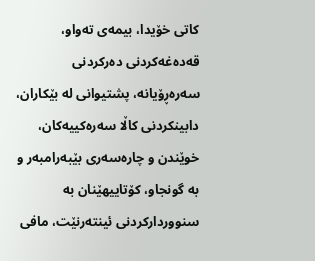کاتی خۆیدا، بیمەی تەواو، قەدەغەکردنی دەرکردنی سەرەڕۆیانە، پشتیوانی لە بێکاران، دابینکردنی کاڵا سەرەکییەکان، خوێندن و چارەسەری بێبەرامبەر و بە گونجاو، کۆتاییهێنان بە سنووردارکردنی ئینتەرنێت، مافی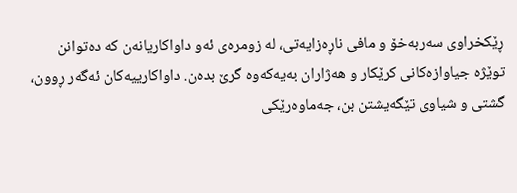ڕێکخراوی سەربەخۆ و مافی ناڕەزایەتی، لە زومرەی ئەو داواکاریانەن کە دەتوانن توێژە جیاوازەکانی کرێکار و هەژاران بەیەکەوە گرێ بدەن. داواکارییەکان ئەگەر ڕوون، گشتی و شیاوی تێگەیشتن بن، جەماوەرێکی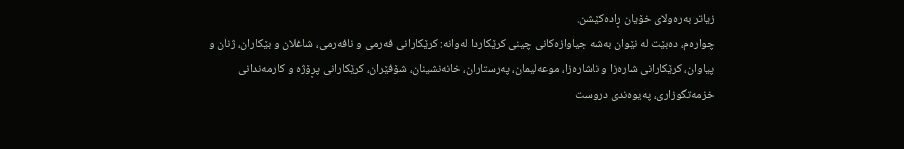زیاتر بەرەولای خۆیان ڕادەکێشن.
چوارەم، دەبێت لە نێوان بەشە جیاوازەکانی چینی کرێکاردا لەوانە: کرێکارانی فەرمی و نافەرمی، شاغلان و بێکاران، ژنان و پیاوان، کرێکارانی شارەزا و ناشارەزا، موعەلیمان، پەرستاران، خانەنشینان، شۆفێران، کرێکارانی پڕۆژە و کارمەندانی خزمەتگوزاری، پەیوەندی دروست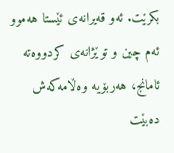بکرێت. ئەو قەیرانەی ئێستا هەموو ئەم چین و توێژانەی کردووەتە ئامانج، هەربۆیە وەڵامەکەش دەبێت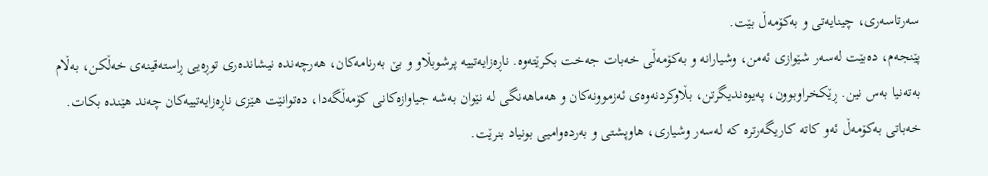سەرتاسەری، چینایەتی و بەکۆمەڵ بێت.
پێنجەم، دەبێت لەسەر شێوازی ئەمن، وشیارانە و بەکۆمەڵی خەبات جەخت بکرێتەوە. ناڕەزایەتییە پرشوبڵاو و بێ بەرنامەکان، هەرچەندە نیشاندەری توڕەیی ڕاستەقینەی خەڵکن، بەڵام بەتەنیا بەس نین. ڕێکخراوبوون، پەیوەندیگرتن، بڵاوکردنەوەی ئەزموونەکان و هەماهەنگی لە نێوان بەشە جیاوازەکانی کۆمەڵگەدا، دەتوانێت هێزی ناڕەزایەتییەکان چەند هێندە بکات. خەباتی بەکۆمەڵ ئەو کاتە کاریگەرترە کە لەسەر وشیاری، هاوپشتی و بەردەوامیی بونیاد بنرێت.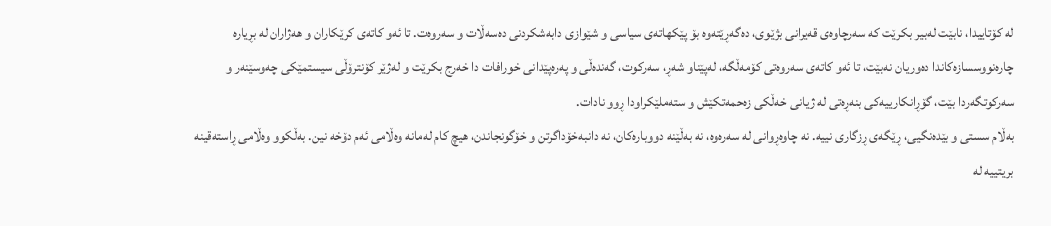لە کۆتاییدا، نابێت لەبیر بکرێت کە سەرچاوەی قەیرانی بژێوی، دەگەڕێتەوە بۆ پێکهاتەی سیاسی و شێوازی دابەشکردنی دەسەڵات و سەروەت. تا ئەو کاتەی کرێکاران و هەژاران لە بڕیارە چارەنووسسازەکاندا دەوریان نەبێت، تا ئەو کاتەی سەروەتی کۆمەڵگە، لەپێناو شەڕ، سەرکوت، گەندەڵی و پەرەپێدانی خورافات دا خەرج بکرێت و لەژێر کۆنترۆڵی سیستمێکی چەوسێنەر و سەرکوتگەردا بێت، گۆڕانکارییەکی بنەڕەتی لە ژیانی خەڵکی زەحمەتکێش و ستەملێکراودا ڕوو نادات.
بەڵام سستی و بێدەنگیی، ڕێگەی ڕزگاری نییە. نە چاوەڕوانی لە سەرەوە، نە بەڵێنە دووبارەکان، نە دانبەخۆداگرتن و خۆگونجاندن، هیچ کام لەمانە وەڵامی ئەم دۆخە نین. بەڵکوو وەڵامی ڕاستەقینە بریتییە لە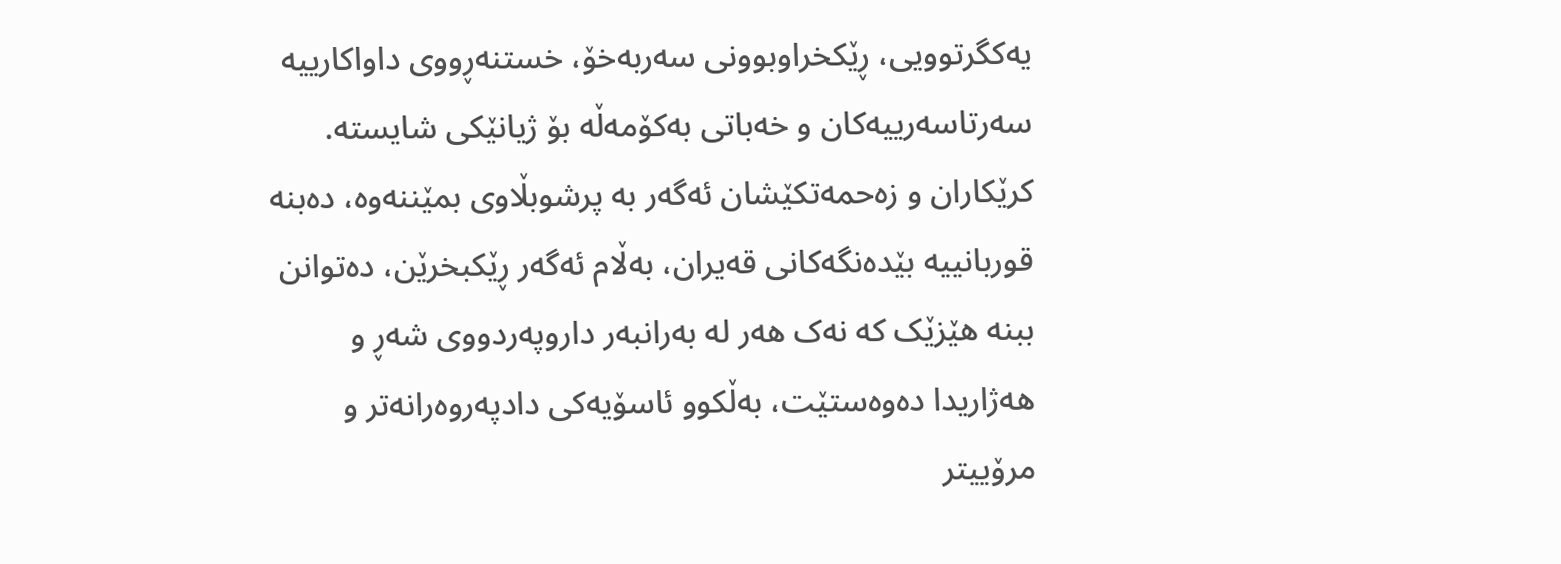یەکگرتوویی، ڕێکخراوبوونی سەربەخۆ، خستنەڕووی داواکارییە سەرتاسەرییەکان و خەباتی بەکۆمەڵە بۆ ژیانێکی شایستە. کرێکاران و زەحمەتکێشان ئەگەر بە پرشوبڵاوی بمێننەوە، دەبنە قوربانییە بێدەنگەکانی قەیران، بەڵام ئەگەر ڕێکبخرێن، دەتوانن ببنە هێزێک کە نەک هەر لە بەرانبەر داروپەردووی شەڕ و هەژاریدا دەوەستێت، بەڵکوو ئاسۆیەکی دادپەروەرانەتر و مرۆییتر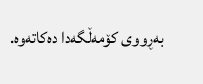بەڕووی کۆمەڵگەدا دەکاتەوە.